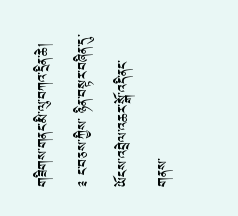གཟིགས་གནང་མི་ལུ་བཀའ་དྲིན་ཆེ།
༉ ང་བཅས་ཀྱིས་ ཉིན་བསྟར་བཞིན་དུ་
ཡོངས་འབྲེལ་འཆར་སྒོ་འདི་ནང་
གནས་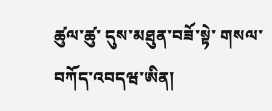ཚུལ་ཚུ་ དུས་མཐུན་བཟོ་སྟེ་ གསལ་བཀོད་འབདཝ་ཨིན།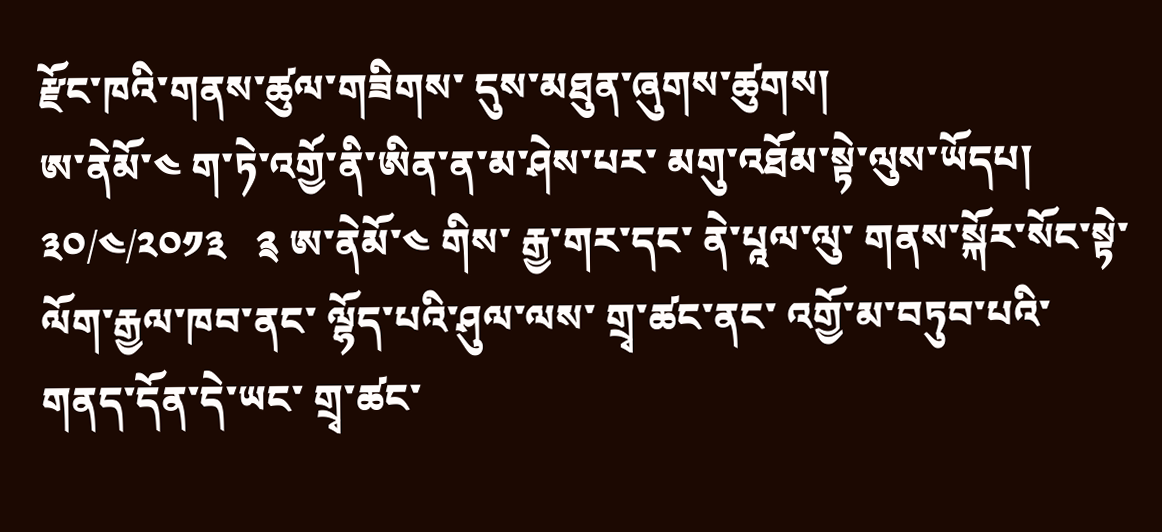རྫོང་ཁའི་གནས་ཚུལ་གཟིགས་ དུས་མཐུན་ཞུགས་ཚུགས།
ཨ་ནེམོ་༤ ག་ཏེ་འགྱོ་ནི་ཨིན་ན་མ་ཤེས་པར་ མགུ་འཐོམ་སྟེ་ལུས་ཡོདཔ།
༣༠/༤/༢༠༡༣   ༉ ཨ་ནེམོ་༤ གིས་ རྒྱ་གར་དང་ ནེ་པཱལ་ལུ་ གནས་སྐོར་སོང་སྟེ་ ལོག་རྒྱལ་ཁབ་ནང་ ལྷོད་པའི་ཤུལ་ལས་ གྲྭ་ཚང་ནང་ འགྱོ་མ་བཏུབ་པའི་གནད་དོན་དེ་ཡང་ གྲྭ་ཚང་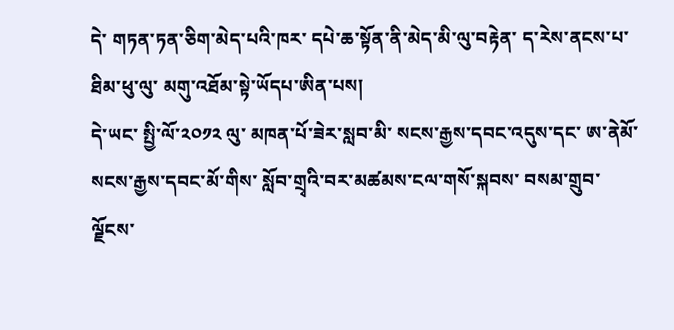དེ་ གཏན་ཏན་ཅིག་མེད་པའི་ཁར་ དཔེ་ཆ་སྟོན་ནི་མེད་མི་ལུ་བརྟེན་ ད་རེས་ནངས་པ་ ཐིམ་ཕུ་ལུ་ མགུ་འཐོམ་སྟེ་ཡོདཔ་ཨིན་པས།
དེ་ཡང་ སྤྱི་ལོ་༢༠༡༢ ལུ་ མཁན་པོ་ཟེར་སླབ་མི་ སངས་རྒྱས་དབང་འདུས་དང་ ཨ་ནེམོ་སངས་རྒྱས་དབང་མོ་གིས་ སློབ་གྲྭའི་བར་མཚམས་ངལ་གསོ་སྐབས་ བསམ་གྲུབ་ལྗོངས་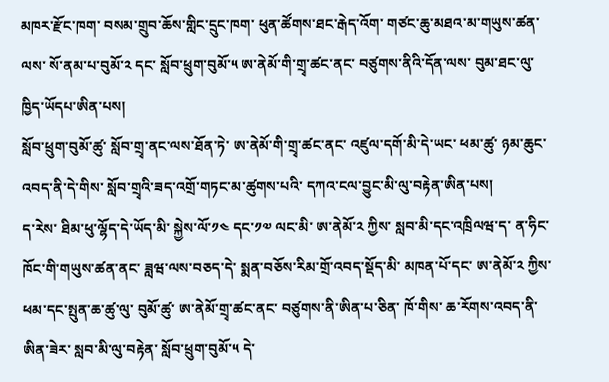མཁར་རྫོང་ཁག་ བསམ་གྲུབ་ཆོས་གླིང་དྲུང་ཁག་ ཕུན་ཚོགས་ཐང་རྒེད་འོག་ གཙང་ཆུ་མཐའ་མ་གཡུས་ཚན་ལས་ སོ་ནམ་པ་བུམོ་༢ དང་ སློབ་ཕྲུག་བུམོ་༥ ཨ་ནེམོ་གི་གྲྭ་ཚང་ནང་ བཙུགས་ནིའི་དོན་ལས་ བུམ་ཐང་ལུ་ ཁྱིད་ཡོདཔ་ཨིན་པས།
སློབ་ཕྲུག་བུམོ་ཚུ་ སློབ་གྲྭ་ནང་ལས་ཐོན་ཏེ་ ཨ་ནེམོ་གི་གྲྭ་ཚང་ནང་ འཛུལ་དགོ་མི་དེ་ཡང་ ཕམ་ཚུ་ ཉམ་ཆུང་འབད་ནི་དེ་གིས་ སློབ་གྲྭའི་ཟད་འགྲོ་གཏང་མ་ཚུགས་པའི་ དཀའ་ངལ་བྱུང་མི་ལུ་བརྟེན་ཨིན་པས།
ད་རེས་ ཐིམ་ཕུ་ལྷོད་དེ་ཡོད་མི་ སྐྱེས་ལོ་༡༤ དང་༡༧ ལང་མི་ ཨ་ནེམོ་༢ ཀྱིས་ སླབ་མི་དང་འཁྲིལཝ་ད་ ན་ཧིང་ ཁོང་གི་གཡུས་ཚན་ནང་ ཟླཝ་ལས་བཅད་དེ་ སྨན་བཅོས་རིམ་གྲོ་འབད་སྡོད་མི་ མཁན་པོ་དང་ ཨ་ནེམོ་༢ ཀྱིས་ ཕམ་དང་སྤུན་ཆ་ཚུ་ལུ་ བུམོ་ཚུ་ ཨ་ནེམོ་གྲྭ་ཚང་ནང་ བཙུགས་ནི་ཨིན་པ་ཅིན་ ཁོ་གིས་ ཆ་རོགས་འབད་ནི་ཨིན་ཟེར་ སླབ་མི་ལུ་བརྟེན་ སློབ་ཕྲུག་བུམོ་༥ དེ་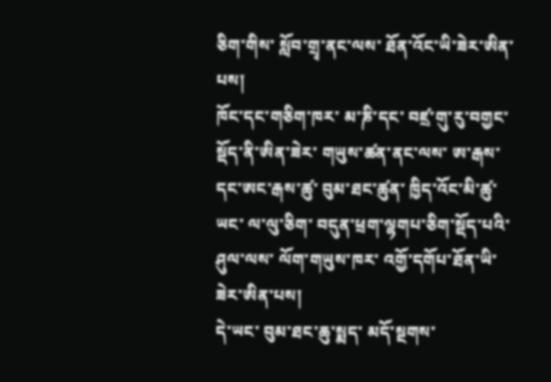ཅིག་གིས་ སློབ་གྲྭ་ནང་ལས་ ཐོན་འོང་ཡི་ཟེར་ཨིན་པས།
ཁོང་དང་གཅིག་ཁར་ མ་ཎི་དང་ བཛྲ་གུ་རུ་བགྱང་སྡོད་ནི་ཨིན་ཟེར་ གཡུས་ཚན་ནང་ལས་ ཨ་རྒས་དང་ཨང་རྒས་ཚུ་ བུམ་ཐང་ཚུན་ ཁྱིད་འོང་མི་ཚུ་ཡང་ ལ་ལུ་ཅིག་ བདུན་ཕྲག་ལྷགཔ་ཅིག་སྡོད་པའི་ཤུལ་ལས་ ལོག་གཡུས་ཁར་ འགྱོ་དགོཔ་ཐོན་ཡི་ཟེར་ཨིན་པས།
དེ་ཡང་ བུམ་ཐང་ཆུ་སྨད་ མདོ་སྔགས་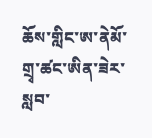ཆོས་གླིང་ཨ་ནེམོ་གྲྭ་ཚང་ཨིན་ཟེར་ སླབ་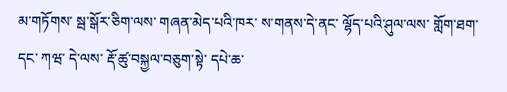མ་གཏོགས་ སྦ་སྒོར་ཅིག་ལས་ གཞན་མེད་པའི་ཁར་ ས་གནས་དེ་ནང་ ལྷོད་པའི་ཤུལ་ལས་ གློག་ཐག་དང་ ཀཝ་ དེ་ལས་ རྡོ་ཚུ་བསྐྱལ་བཅུག་སྟེ་ དཔེ་ཆ་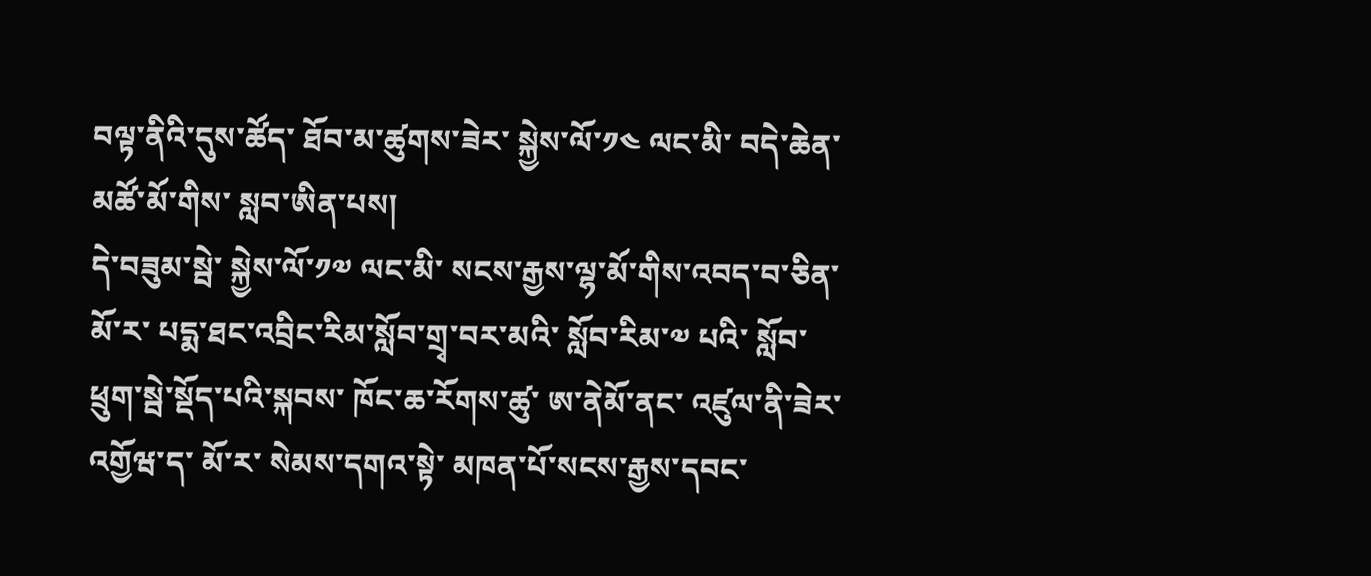བལྟ་ནིའི་དུས་ཚོད་ ཐོབ་མ་ཚུགས་ཟེར་ སྐྱེས་ལོ་༡༤ ལང་མི་ བདེ་ཆེན་མཚོ་མོ་གིས་ སླབ་ཨིན་པས།
དེ་བཟུམ་སྦེ་ སྐྱེས་ལོ་༡༧ ལང་མི་ སངས་རྒྱས་ལྷ་མོ་གིས་འབད་བ་ཅིན་ མོ་ར་ པདྨ་ཐང་འབྲིང་རིམ་སློབ་གྲྭ་བར་མའི་ སློབ་རིམ་༧ པའི་ སློབ་ཕྲུག་སྦེ་སྡོད་པའི་སྐབས་ ཁོང་ཆ་རོགས་ཚུ་ ཨ་ནེམོ་ནང་ འཛུལ་ནི་ཟེར་འགྱོཝ་ད་ མོ་ར་ སེམས་དགའ་སྟེ་ མཁན་པོ་སངས་རྒྱས་དབང་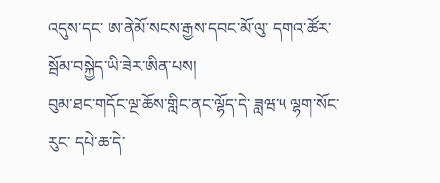འདུས་དང་ ཨ་ནེམོ་སངས་རྒྱས་དབང་མོ་ལུ་ དགའ་ཚོར་སྦོམ་བསྐྱེད་ཡི་ཟེར་ཨིན་པས།
བུམ་ཐང་གདོང་ལྔ་ཆོས་གླིང་ནང་ལྷོད་དེ་ ཟླཝ་༥ ལྷག་སོང་རུང་ དཔེ་ཆ་དེ་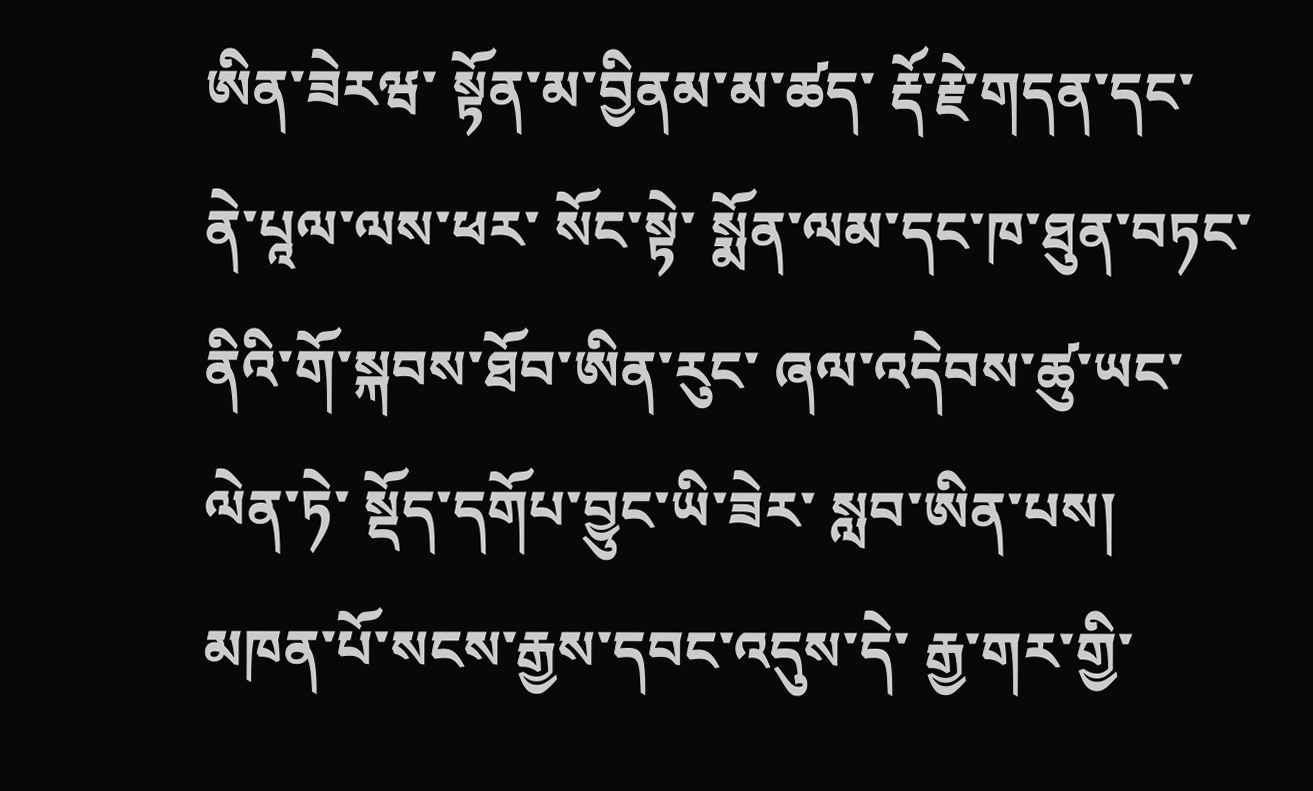ཨིན་ཟེརཝ་ སྟོན་མ་བྱིནམ་མ་ཚད་ རྡོ་རྗེ་གདན་དང་ ནེ་པཱལ་ལས་ཕར་ སོང་སྟེ་ སྨོན་ལམ་དང་ཁ་ཐུན་བཏང་ནིའི་གོ་སྐབས་ཐོབ་ཨིན་རུང་ ཞལ་འདེབས་ཚུ་ཡང་ ལེན་ཏེ་ སྡོད་དགོཔ་བྱུང་ཡི་ཟེར་ སླབ་ཨིན་པས།
མཁན་པོ་སངས་རྒྱས་དབང་འདུས་དེ་ རྒྱ་གར་གྱི་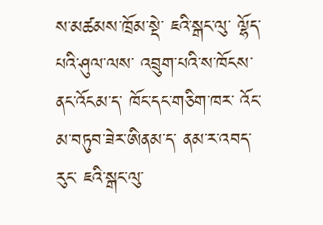ས་མཚམས་ཁྲོམ་སྡེ་ ཇའི་སྒང་ལུ་ ལྷོད་པའི་ཤུལ་ལས་ འབྲུག་པའི་ས་ཁོངས་ནང་འོངམ་ད་ ཁོང་དང་གཅིག་ཁར་ འོང་མ་བཏུབ་ཟེར་ཨིནམ་ད་ ནམ་ར་འབད་རུང་ ཇའི་སྒང་ལུ་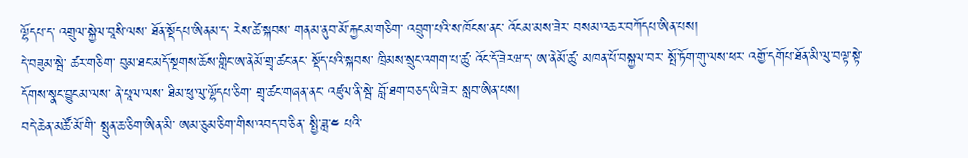ལྷོདཔ་ད་ འགྲུལ་སྐྱེལ་བཱསི་ལས་ ཐོན་སྡོདཔ་ཨིནམ་ད་ རེས་ཚེ་སྐབས་ གནམ་ནུབ་མོ་རྐྱངམ་གཅིག་ འབྲུག་པའི་ས་ཁོངས་ནང་ འོངམ་མས་ཟེར་ བསམ་འཆར་བཀོདཔ་ཨིན་པས།
དེ་བཟུམ་སྦེ་ ཚར་གཅིག་ བུམ་ཐང་མདོ་སྔགས་ཆོས་གླིང་ཨ་ནེམོ་གྲྭ་ཚང་ནང་ སྡོད་པའི་སྐབས་ ཁྲིམས་སྲུང་འགག་པ་ཚུ་ འོང་དོ་ཟེརཝ་ད་ ཨ་ནེམོ་ཚུ་ མཁན་པོ་བསྐྱལ་བར་ སྤོ་ཏོག་གུ་ལས་ཕར་ འགྱོ་དགོཔ་ཐོན་མི་ལུ་བལྟ་སྟེ་ དོགས་སྣང་བྱུངམ་ལས་ ནེ་པཱལ་ལས་ ཐིམ་ཕུ་ལུ་ལྷོདཔ་ཅིག་ གྲྭ་ཚང་གཞན་ནང་ འཛུལ་ནི་སྦེ་ བློ་ཐག་བཅད་ཡི་ཟེར་ སླབ་ཨིན་པས།
བདེ་ཆེན་མཚོ་མོ་གི་ སྤུན་ཆ་ཅིག་ཨིན་མི་ ཨམ་ཅུམ་ཅིག་གིས་འབད་བ་ཅིན་ སྤྱི་ཟླ་༤ པའི་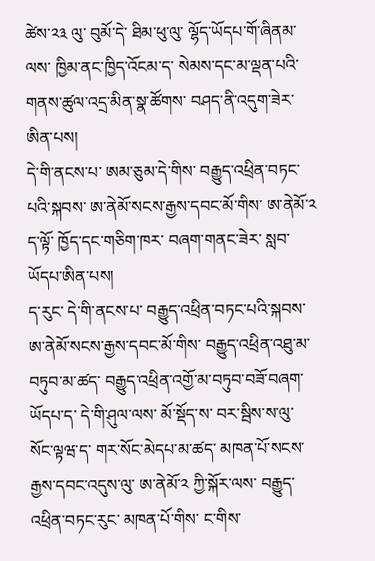ཚེས་༢༣ ལུ་ བུམོ་དེ་ ཐིམ་ཕུ་ལུ་ ལྷོད་ཡོདཔ་གོ་ཞིནམ་ལས་ ཁྱིམ་ནང་ཁྱིད་འོངམ་ད་ སེམས་དང་མ་ལྡན་པའི་ གནས་ཚུལ་འདྲ་མིན་སྣ་ཚོགས་ བཤད་ནི་འདུག་ཟེར་ཨིན་པས།
དེ་གི་ནངས་པ་ ཨམ་ཅུམ་དེ་གིས་ བརྒྱུད་འཕྲིན་བཏང་པའི་སྐབས་ ཨ་ནེམོ་སངས་རྒྱས་དབང་མོ་གིས་ ཨ་ནེམོ་༢ ད་ལྟོ་ ཁྱོད་དང་གཅིག་ཁར་ བཞག་གནང་ཟེར་ སླབ་ཡོདཔ་ཨིན་པས།
ད་རུང་ དེ་གི་ནངས་པ་ བརྒྱུད་འཕྲིན་བཏང་པའི་སྐབས་ ཨ་ནེམོ་སངས་རྒྱས་དབང་མོ་གིས་ བརྒྱུད་འཕྲིན་འཐུ་མ་བཏུབ་མ་ཚད་ བརྒྱུད་འཕྲིན་འགྱོ་མ་བཏུབ་བཟོ་བཞག་ཡོདཔ་ད་ དེ་གི་ཤུལ་ལས་ མོ་སྡོད་ས་ བར་སྦིས་ས་ལུ་ སོང་ལྟཝ་ད་ གར་སོང་མེདཔ་མ་ཚད་ མཁན་པོ་སངས་རྒྱས་དབང་འདུས་ལུ་ ཨ་ནེམོ་༢ ཀྱི་སྐོར་ལས་ བརྒྱུད་འཕྲིན་བཏང་རུང་ མཁན་པོ་གིས་ ང་གིས་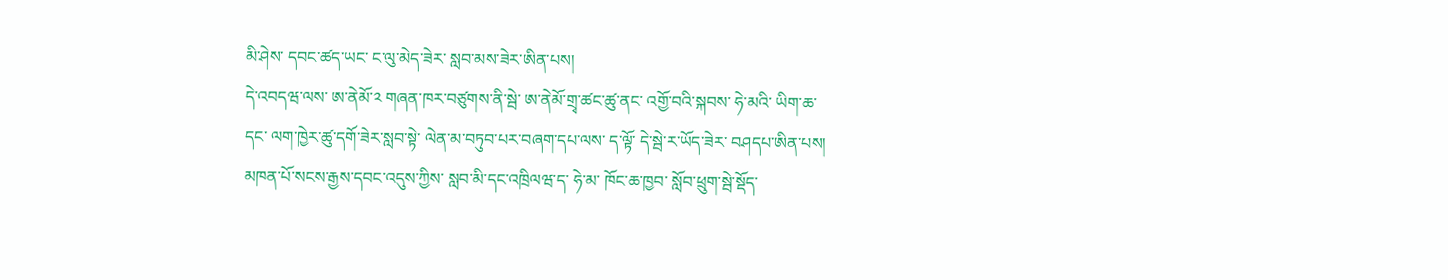མི་ཤེས་ དབང་ཚད་ཡང་ ང་ལུ་མེད་ཟེར་ སླབ་མས་ཟེར་ཨིན་པས།
དེ་འབདཝ་ལས་ ཨ་ནེམོ་༢ གཞན་ཁར་བཙུགས་ནི་སྦེ་ ཨ་ནེམོ་གྲྭ་ཚང་ཚུ་ནང་ འགྱོ་བའི་སྐབས་ ཧེ་མའི་ ཡིག་ཆ་དང་ ལག་ཁྱེར་ཚུ་དགོ་ཟེར་སླབ་སྟེ་ ལེན་མ་བཏུབ་པར་བཞག་དཔ་ལས་ ད་ལྟོ་ དེ་སྦེ་ར་ཡོད་ཟེར་ བཤདཔ་ཨིན་པས།
མཁན་པོ་སངས་རྒྱས་དབང་འདུས་ཀྱིས་ སླབ་མི་དང་འཁྲིལཝ་ད་ ཧེ་མ་ ཁོང་ཆ་ཁྱབ་ སློབ་ཕྲུག་སྦེ་སྡོད་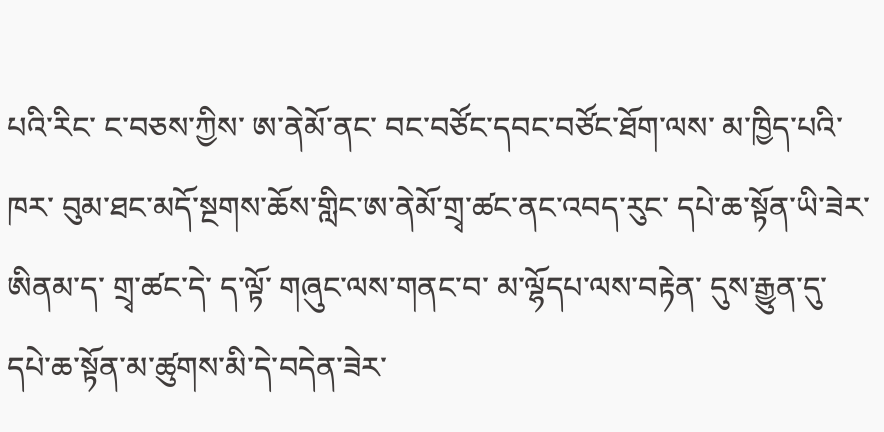པའི་རིང་ ང་བཅས་ཀྱིས་ ཨ་ནེམོ་ནང་ བང་བཙོང་དབང་བཙོང་ཐོག་ལས་ མ་ཁྱིད་པའི་ཁར་ བུམ་ཐང་མདོ་སྔགས་ཆོས་གླིང་ཨ་ནེམོ་གྲྭ་ཚང་ནང་འབད་རུང་ དཔེ་ཆ་སྟོན་ཡི་ཟེར་ཨིནམ་ད་ གྲྭ་ཚང་དེ་ ད་ལྟོ་ གཞུང་ལས་གནང་བ་ མ་ལྷོདཔ་ལས་བརྟེན་ དུས་རྒྱུན་དུ་ དཔེ་ཆ་སྟོན་མ་ཚུགས་མི་དེ་བདེན་ཟེར་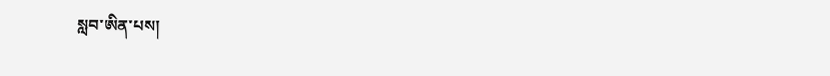སླབ་ཨིན་པས།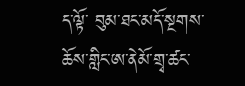ད་ལྟོ་ བུམ་ཐང་མདོ་སྔགས་ཆོས་གླིང་ཨ་ནེམོ་གྲྭ་ཚང་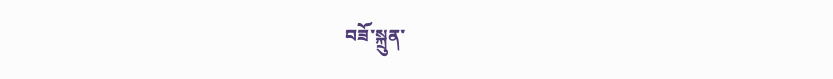བཟོ་སྐྲུན་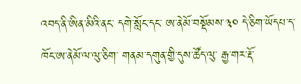འབད་ནི་ཨིན་མིའི་ནང་ དགེ་སློང་དང་ ཨ་ནེམོ་བསྡོམས་༣༠ དེ་ཅིག་ཡོདཔ་ད་ ཁོང་ཨ་ནེམོ་ལ་ལུ་ཅིག་ གནམ་དགུན་གྱི་དུས་ཚོད་ལུ་ རྒྱ་གར་རྡོ་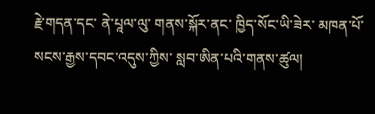རྗེ་གདན་དང་ ནེ་པཱལ་ལུ་ གནས་སྐོར་ནང་ ཁྱིད་སོང་ཡི་ཟེར་ མཁན་པོ་སངས་རྒྱས་དབང་འདུས་ཀྱིས་ སླབ་ཨིན་པའི་གནས་ཚུལ།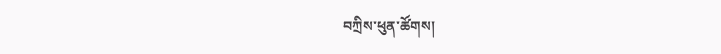བཀྲིས་ཕུན་ཚོགས།